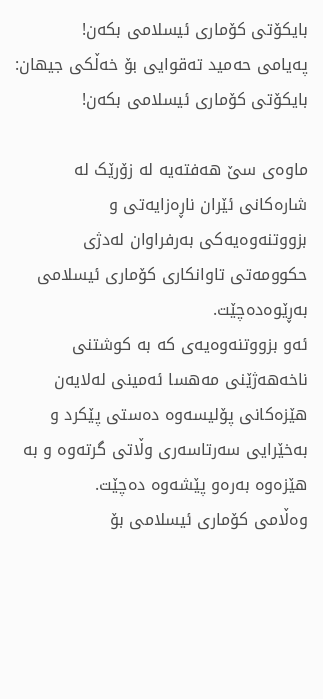بایکۆتی کۆماری ئیسلامی بکەن!
پەیامی حەمید تەقوایی بۆ خەڵکی جیهان:
بایکۆتی کۆماری ئیسلامی بکەن!

ماوەی سێ هەفتەیە لە زۆرێک لە شارەکانی ئێران ناڕەزایەتی و بزووتنەوەیەکی بەرفراوان لەدژی حکوومەتی تاوانکاری کۆماری ئیسلامی بەڕێوەدەچێت.
ئەو بزووتنەوەیەی کە بە کوشتنی ناخەهەژێنی مەهسا ئەمینی لەلایەن هێزەکانی پۆلیسەوە دەستی پێکرد و بەخێرایی سەرتاسەری وڵاتی گرتەوە و بە هێزەوە بەرەو پێشەوە دەچێت.
وەڵامی کۆماری ئیسلامی بۆ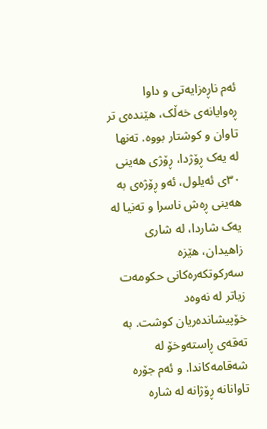ئەم ناڕەزایەتی و داوا ڕەوایانەی خەڵک، هێندەی تر تاوان و کوشتار بووە. تەنها لە یەک ڕۆژدا، ڕۆژی هەینی ٣٠ی ئەیلول، ئەو ڕۆژەی بە هەینی ڕەش ناسرا و تەنیا لە یەک شاردا، لە شاری زاهیدان، هێزە سەرکوتکەرەکانی حکومەت زیاتر لە نەوەد خۆپیشاندەریان کوشت. بە تەقەی ڕاستەوخۆ لە شەقامەکاندا. و ئەم جۆرە تاوانانە ڕۆژانە لە شارە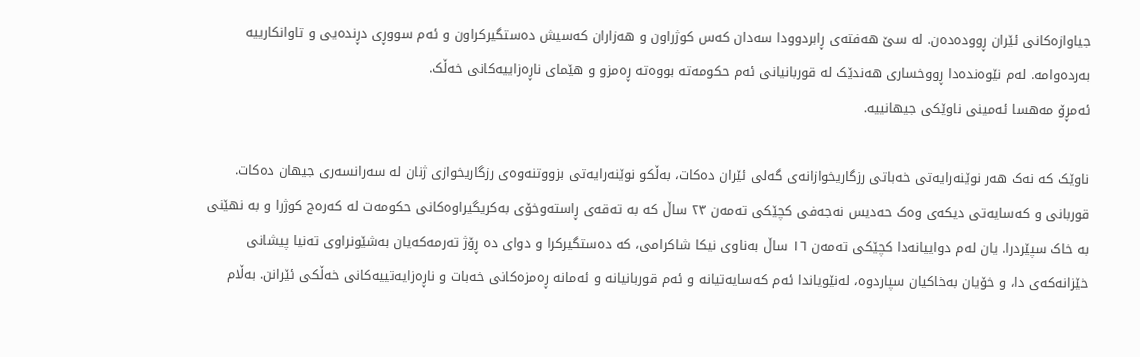جیاوازەکانی ئێران ڕوودەدەن. لە سێ هەفتەی ڕابردوودا سەدان کەس کوژراون و هەزاران کەسیش دەستگیرکراون و ئەم سووڕی دڕندەیی و تاوانکارییە بەردەوامە. لەم نێوەندەدا ڕووخساری هەندێک لە قوربانیانی ئەم حکومەتە بووەتە ڕەمزو و هێمای ناڕەزاییەکانی خەڵک.
ئەمڕۆ مەهسا ئەمینی ناوێکی جیهانییە.

ناوێک کە نەک هەر نوێنەرایەتی خەباتی رزگاریخوازانەی گەلی ئێران دەکات، بەڵکو نوێنەرایەتی بزووتنەوەی رزگاریخوازی ژنان لە سەرانسەری جیهان دەکات. قوربانی و کەسایەتی دیکەی وەک حەدیس نەجەفی کچێکی تەمەن ٢٣ ساڵ کە بە تەقەی ڕاستەوخۆی بەکریگیراوەکانی حکومەت لە کەرەج کوژرا و بە نهێنی بە خاک سپێردرا. یان لەم دواییانەدا کچێکی تەمەن ١٦ ساڵ بەناوی نیکا شاکرامی، کە دەستگیرکرا و دوای دە ڕۆژ تەرمەکەیان بەشێونراوی تەنیا پیشانی خێزانەکەی دا، و خۆیان بەخاکیان سپاردوە، لەنێویاندا ئەم کەسایەتیانە و ئەم قوربانیانە و ئەمانە ڕەمزەکانی خەبات و ناڕەزایەتییەکانی خەڵکی ئێرانن. بەڵام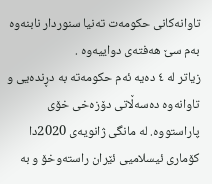تاوانەکانی حکومەت تەنیا سنوردار نابنەوە بەم سێ هەفتەی دواییەوە .
زیاتر لە ٤ دەیە ئەم حکومەتە بە دڕندەیی و تاوانەوە دەسەڵاتی دۆزەخی خۆی پاراستووە. لە مانگی ژانویەی 2020دا کۆماری ئیسلامیی ئێران راستەوخۆ و بە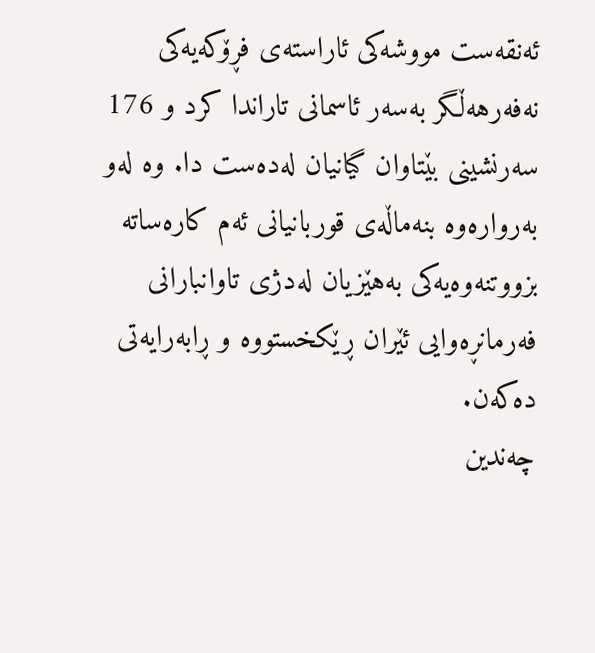ئەنقەست مووشەکی ئاراستەی فڕۆکەیەکی نەفەرهەڵگر بەسەر ئاسمانی تاراندا کرد و 176 سەرنشینی بێتاوان گیانیان لەدەست دا. وە لەو بەروارەوە بنەماڵەی قوربانیانی ئەم کارەساتە بزووتنەوەیەکی بەهێزیان لەدژی تاوانبارانی فەرمانڕەوایی ئێران ڕێکخستووە و ڕابەرایەتی دەکەن.
چەندین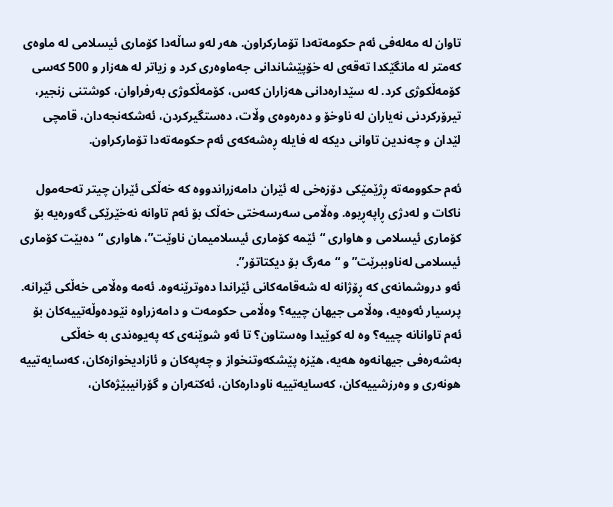تاوان لە مەلەفی ئەم حکومەتەدا تۆمارکراون. هەر لەو ساڵەدا كۆماری ئیسلامی لە ماوەی كەمتر لە مانگێكدا تەقەی لە خۆپێشاندانی جەماوەری كرد و زیاتر لە هەزار و 500 كەسی كۆمەڵكوژی كرد. لە سێدارەدانی هەزاران کەس، کۆمەڵکوژی بەرفراوان، کوشتنی زنجیر، تیرۆرکردنی نەیاران لە ناوخۆ و دەرەوەی وڵات، دەستگیرکردن، ئەشکەنجەدان، قامچی لێدان و چەندین تاوانی دیکە لە فایلە ڕەشەکەی ئەم حکومەتەدا تۆمارکراون.

ئەم حکوومەتە ڕژێمێکی دۆزەخی لە ئێران دامەزراندووە کە خەڵکی ئێران چیتر تەحەمول ناکات و لەدژی ڕاپەڕیوە. وەڵامی سەرسەختی خەڵک بۆ ئەم تاوانە نەخێرێکی گەورەیە بۆ کۆماری ئیسلامی و هاواری “ئێمە کۆماری ئیسلامیمان ناوێت”، هاواری “دەبێت کۆماری ئیسلامی لەناوببرێت” و “مەرگ بۆ دیکتاتۆر”.
ئەو دروشمانەی کە ڕۆژانە لە شەقامەکانی ئێراندا دەوترێنەوە. ئەمە وەڵامی خەڵکی ئێرانە. پرسیار ئەوەیە، وەڵامی جیهان چییە؟ وەڵامی حکومەت و دامەزراوە نێودەوڵەتییەکان بۆ ئەم تاوانانە چییە؟ وە لە کوێیدا وەستاون؟ تا ئەو شوێنەی کە پەیوەندی بە خەڵکی بەشەرەفی جیهانەوە هەیە، هێزە پێشکەوتنخواز و چەپەکان و ئازادیخوازەکان، کەسایەتییە هونەری و وەرزشییەکان، کەسایەتییە ناودارەکان، ئەکتەران و گۆرانیبێژەکان،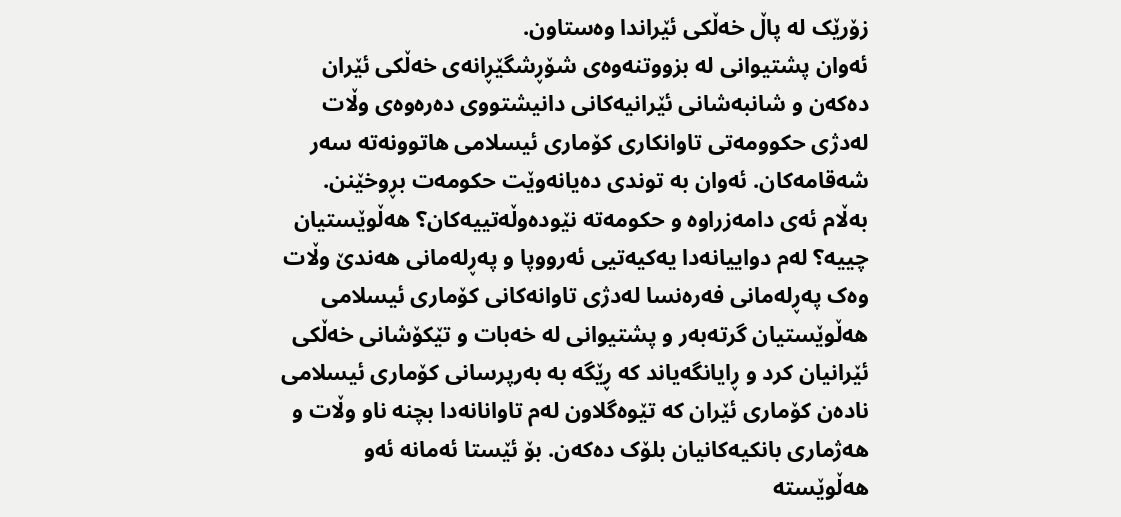زۆرێک لە پاڵ خەڵکی ئێراندا وەستاون.
ئەوان پشتیوانی لە بزووتنەوەی شۆڕشگێڕانەی خەڵکی ئێران دەکەن و شانبەشانی ئێرانیەکانی دانیشتووی دەرەوەی وڵات لەدژی حکوومەتی تاوانکاری کۆماری ئیسلامی هاتوونەتە سەر شەقامەکان. ئەوان بە توندی دەیانەوێت حکومەت بڕوخێنن. بەڵام ئەی دامەزراوە و حکومەتە نێودەوڵەتییەکان؟ هەڵوێستیان چییە؟ لەم دواییانەدا یەکیەتیی ئەرووپا و پەڕلەمانی هەندێ وڵات وەک پەڕلەمانی فەرەنسا لەدژی تاوانەکانی کۆماری ئیسلامی هەڵوێستیان گرتەبەر و پشتیوانی لە خەبات و تێکۆشانی خەڵکی ئێرانیان کرد و ڕایانگەیاند کە ڕێگە بە بەرپرسانی کۆماری ئیسلامی نادەن کۆماری ئێران کە تێوەگلاون لەم تاوانانەدا بچنە ناو وڵات و هەژماری بانکیەکانیان بلۆک دەکەن. بۆ ئێستا ئەمانە ئەو هەڵوێستە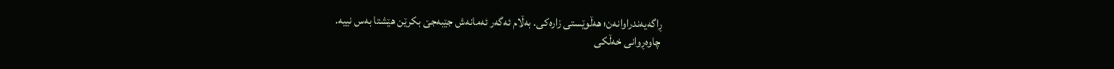ڕاگەیەندراوانەن؛ هەڵوێستی زارەکی. بەڵام ئەگەر ئەمانەش جێبەجێ بکرێن هێشتا بەس نییە.
چاوەڕوانی خەڵکی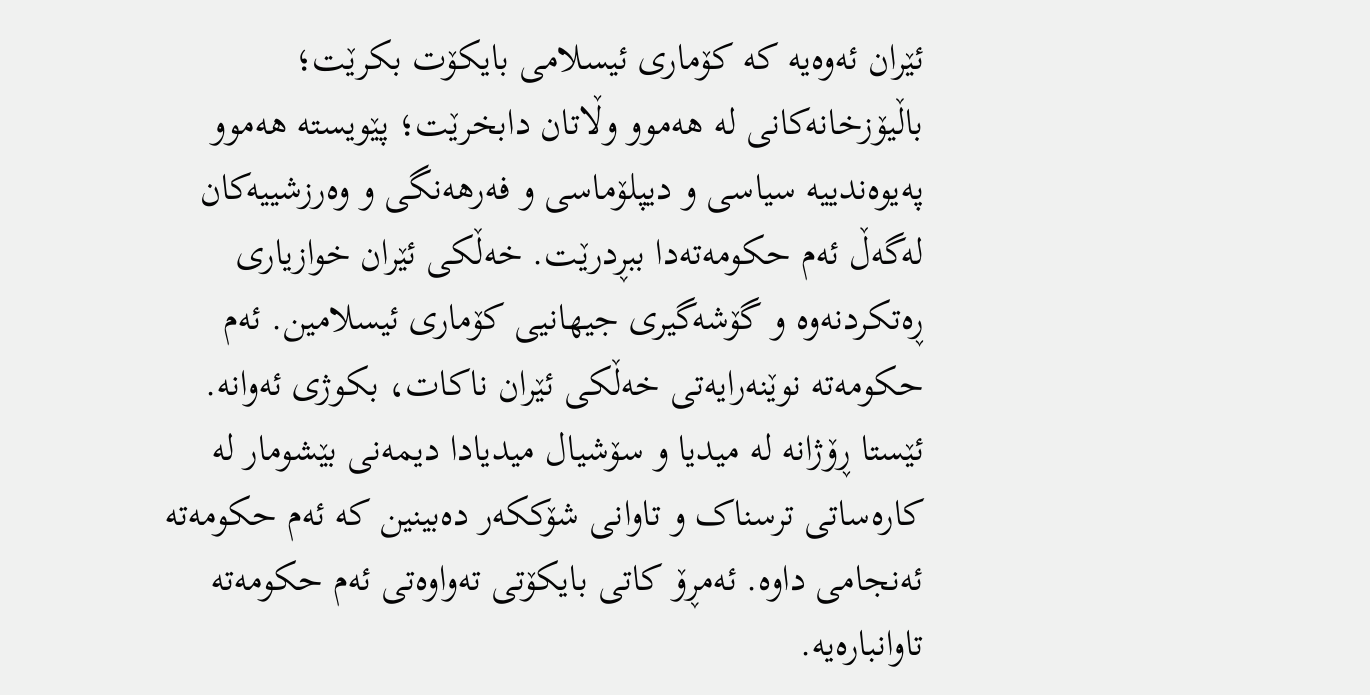ئێران ئەوەیە کە کۆماری ئیسلامی بایکۆت بکرێت؛ باڵیۆزخانەکانی لە هەموو وڵاتان دابخرێت؛ پێویستە هەموو پەیوەندییە سیاسی و دیپلۆماسی و فەرهەنگی و وەرزشییەکان لەگەڵ ئەم حکومەتەدا ببڕدرێت. خەڵکی ئێران خوازیاری ڕەتکردنەوە و گۆشەگیری جیهانیی کۆماری ئیسلامین. ئەم حکومەتە نوێنەرایەتی خەڵکی ئێران ناکات، بکوژی ئەوانە.
ئێستا ڕۆژانە لە میدیا و سۆشیال میدیادا دیمەنی بێشومار لە کارەساتی ترسناک و تاوانی شۆککەر دەبینین کە ئەم حکومەتە ئەنجامی داوە. ئەمڕۆ کاتی بایکۆتی تەواوەتی ئەم حکومەتە تاوانبارەیە.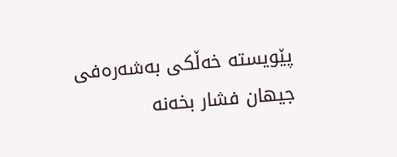پێویستە خەڵکی بەشەرەفی جیهان فشار بخەنە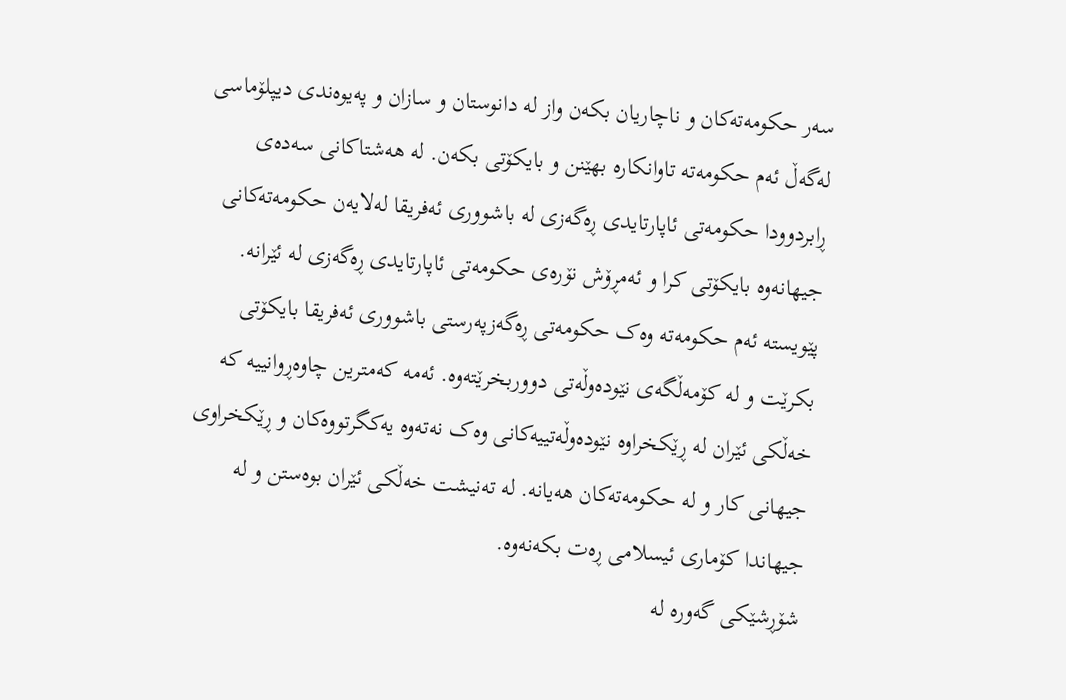سەر حکومەتەکان و ناچاریان بکەن واز لە دانوستان و سازان و پەیوەندی دیپلۆماسی لەگەڵ ئەم حکومەتە تاوانکارە بهێنن و بایکۆتی بکەن. لە هەشتاکانی سەدەی ڕابردوودا حکومەتی ئاپارتایدی ڕەگەزی لە باشووری ئەفریقا لەلایەن حکومەتەکانی جیهانەوە بایکۆتی کرا و ئەمڕۆش نۆرەی حکومەتی ئاپارتایدی ڕەگەزی لە ئێرانە.
پێویستە ئەم حکومەتە وەک حکومەتی ڕەگەزپەرستی باشووری ئەفریقا بایکۆتی بکرێت و لە کۆمەڵگەی نێودەوڵەتی دووربخرێتەوە. ئەمە کەمترین چاوەڕوانییە کە خەڵکی ئێران لە ڕێکخراوە نێودەوڵەتییەکانی وەک نەتەوە یەکگرتووەکان و ڕێکخراوی جیهانی کار و لە حکومەتەکان هەیانە. لە تەنیشت خەڵکی ئێران بوەستن و لە جیهاندا کۆماری ئیسلامی ڕەت بکەنەوە.
شۆڕشێکی گەورە لە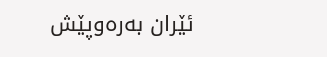ئێران بەرەوپێش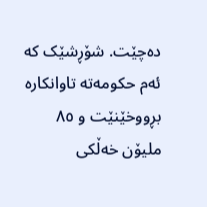دەچێت. شۆڕشێک کە ئەم حکومەتە تاوانکارە بڕووخێنێت و ٨٥ ملیۆن خەڵکی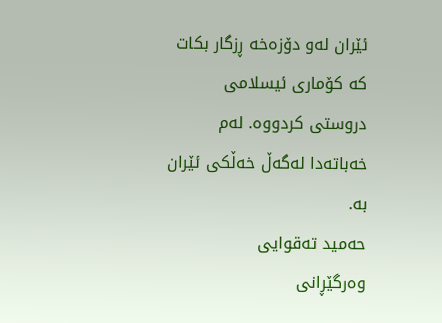ئێران لەو دۆزەخە ڕزگار بکات کە کۆماری ئیسلامی دروستی کردووە. لەم خەباتەدا لەگەڵ خەڵکی ئێران بە.
حەمید تەقوایی
وەرگێڕانی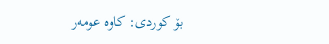بۆ کوردی: کاوە عومەر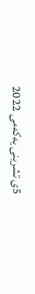5ی تشرینی یەکەمی 2022